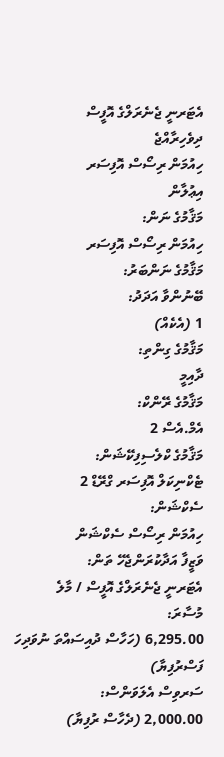އެޓަރނީ ޖެނެރަލްގެ އޮފީސް
ދިވެހިރާއްޖެ
ހިއުމަން ރިސޯސް އޮފިސަރ
އިޢުލާން
މަޤާމުގެ ނަން:
ހިއުމަން ރިސޯސް އޮފިސަރ
މަޤާމުގެ ނަންބަރު:
ބޭނުންވާ އަދަދު:
1 (އެކެއް)
މަޤާމުގެ ގިންތި:
ދާއިމީ
މަޤާމުގެ ރޭންކް:
އެމް.އެސް 2
މަޤާމުގެ ކްލެސިފިކޭޝަން:
ޓެކްނިކަލް އޮފިސަރ ގްރޭޑް 2
ސެކްޝަން:
ހިއުމަން ރިސޯސް ސެކްޝަން
ވަޒީފާ އަދާކުރަންޖެހޭ ތަން:
އެޓަރނީ ޖެނެރަލްގެ އޮފީސް / މާލެ
މުސާރަ:
6,295.00 (ހަހާސް ދުއިސައްތަ ނުވަދިހަ ފަސްރުފިޔާ)
ސަރވިސް އެލަވަންސް:
2,000.00 (ދެހާސް ރުފިޔާ)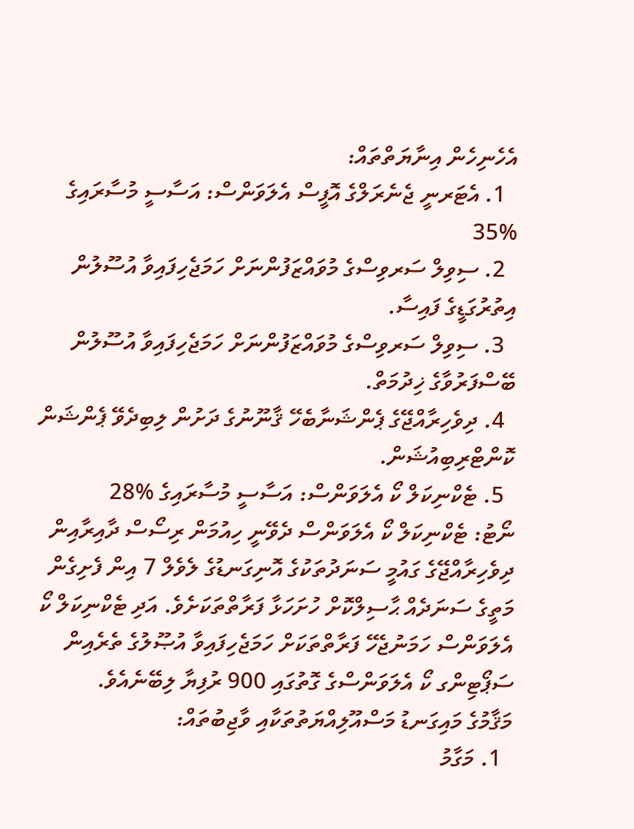އެހެނިހެން އިނާޔަތްތައް:
  1. އެޓަރނީ ޖެނެރަލްގެ އޮފީސް އެލަވަންސް: އަސާސީ މުސާރައިގެ %35
  2. ސިވިލް ސަރވިސްގެ މުވައްޒަފުންނަށް ހަމަޖެހިފައިވާ އުސޫލުން އިތުރުގަޑީގެ ފައިސާ.
  3. ސިވިލް ސަރވިސްގެ މުވައްޒަފުންނަށް ހަމަޖެހިފައިވާ އުސޫލުން ބޭސްފަރުވާގެ ޚިދުމަތް.
  4. ދިވެހިރާއްޖޭގެ ޕެންޝަނާބެހޭ ޤާނޫނުގެ ދަށުން ލިބިދެވޭ ޕެންޝަން ކޮންޓްރިބިއުޝަން.
  5. ޓެކްނިކަލް ކޯ އެލަވަންސް: އަސާސީ މުސާރައިގެ %28
ނޯޓު: ޓެކްނިކަލް ކޯ އެލަވަންސް ދެވޭނީ ހިއުމަން ރިސޯސް ދާއިރާއިން ދިވެހިރާއްޖޭގެ ގައުމީ ސަނަދުތަކުގެ އޮނިގަނޑުގެ ލެވެލް 7 އިން ފެށިގެން މަތީގެ ސަނަދެއް ޙާސިލްކޮށް ހުށަހަޅާ ފަރާތްތަކަށެވެ. އަދި ޓެކްނިކަލް ކޯ އެލަވަންސް ހަމަނުޖެހޭ ފަރާތްތަކަށް ހަމަޖެހިފައިވާ އުޞޫލުގެ ތެރެއިން ސަޕޯޓިންގ ކޯ އެލަވަންސްގެ ގޮތުގައި 900 ރުފިޔާ ލިބޭނެއެވެ.
މަޤާމުގެ މައިގަނޑު މަސްއޫލިއްޔަތުތަކާއި ވާޖިބުތައް:
  1. މަގާމު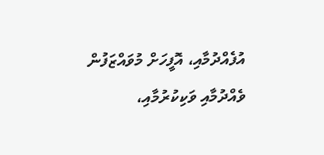އުފެއްދުމާއި، އޮފީހަށް މުވައްޒަފުން ވެއްދުމާއި ވަކިކުރުމާއި،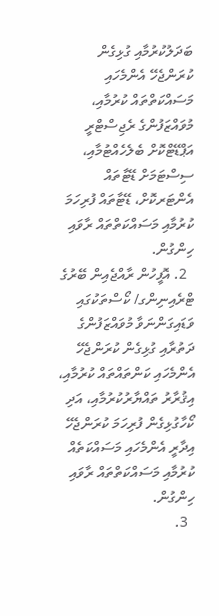ބަދަލުކުރުމާއި ގުޅިގެން ކުރަންޖެހޭ އެންމެހައި މަސައްކަތްތައް ކުރުމާއި، މުވައްޒަފުންގެ ރެޖިސްޓްރީ އަޕްޑޭޓްކޮށް ބެލެހެއްޓުމާއި، ސިސްޓަމަށް ޑޭޓާތައް އެންޓަރކޮށް، ޑޭޓާތައް ފުރިހަމަ ކުރުމާއި މަސައްކަތްތައް ރާވައި ހިންގުން.
  2. އޮފީހުން ރާއްޖެއިން ބޭރުގެ ޓްރެއިނިންގ/ ކޯސްތަކުގައި ވަޑައިގަންނަވާ މުވައްޒަފުންގެ ދަތުރާއި ގުޅިގެން ކުރަންޖެހޭ އެންމެހައި ކަންތައްތައް ކުރުމާއި، އިޤުރާރު ތައްޔާރުކުރުމާއި، އަދި ކޯހާގުޅިގެން ފުރިހަމަ ކުރަންޖެހޭ އިދާރީ އެންމެހައި މަސައްކަތެއް ކުރުމާއި މަސައްކަތްތައް ރާވައި ހިންގުން.
  3.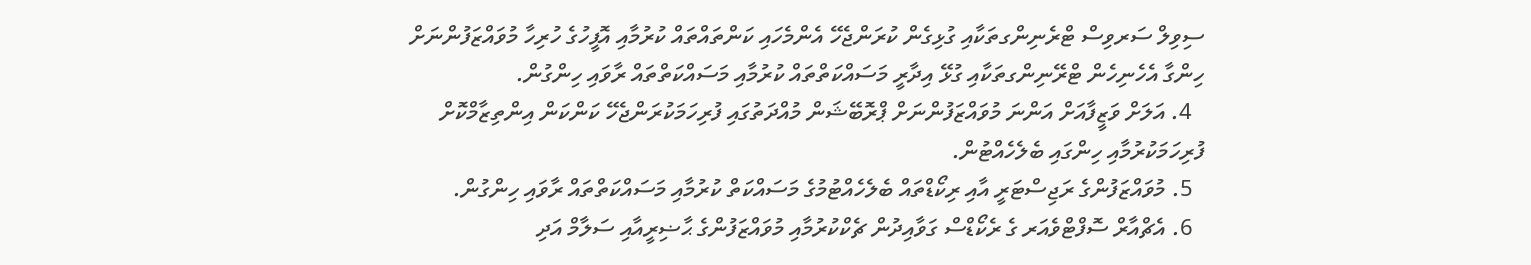ސިވިލް ސަރވިސް ޓްރެނިންގތަކާއި ގުޅިގެން ކުރަންޖެހޭ އެންމެހައި ކަންތައްތައް ކުރުމާއި އޮފީހުގެ ހުރިހާ މުވައްޒަފުންނަށް ހިންގާ އެހެނިހެން ޓްރޭނިންގތަކާއި ގުޅޭ އިދާރީ މަސައްކަތްތައް ކުރުމާއި މަސައްކަތްތައް ރާވައި ހިންގުން.
  4. އަލަށް ވަޒީފާއަށް އަންނަ މުވައްޒަފުންނަށް ޕްރޮބޭޝަން މުއްދަތުގައި ފުރިހަމަކުރަންޖެހޭ ކަންކަން އިންތިޒާމްކޮށް ފުރިހަމަކުރުމާއި ހިންގައި ބެލެހެއްޓުން.
  5. މުވައްޒަފުންގެ ރަޖިސްޓަރީ އާއި ރިކޯޑްތައް ބެލެހެއްޓުމުގެ މަސައްކަތް ކުރުމާއި މަސައްކަތްތައް ރާވައި ހިންގުން.
  6. އެޗްއާރް ސޮފްޓްވެއަރ ގެ ރެކޯޑްސް ގަވާއިދުން ޗެކްކުރުމާއި މުވައްޒަފުންގެ ޙާޟިރީއާއި ސަލާމް އަދި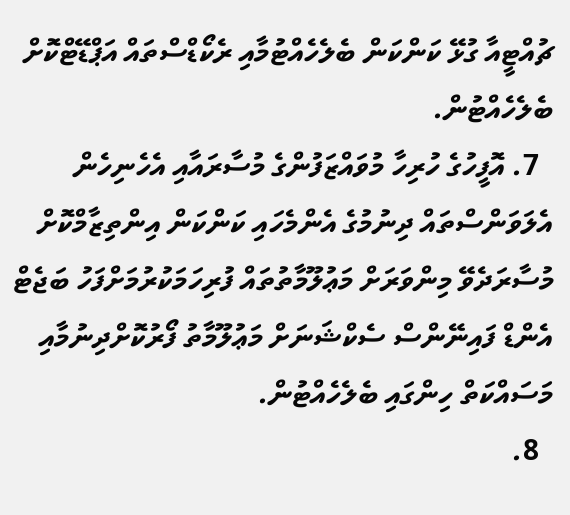ޗުއްޓީއާ ގުޅޭ ކަންކަން ބެލެހެއްޓުމާއި ރެކޯޑްސްތައް އަޕްޑޭޓްކޮށް ބެލެހެއްޓުން.
  7. އޮފީހުގެ ހުރިހާ މުވައްޒަފުންގެ މުސާރައާއި އެހެނިހެން އެލަވަންސްތައް ދިނުމުގެ އެންމެހައި ކަންކަން އިންތިޒާމްކޮށް މުސާރަދެވޭ މިންވަރަށް މަޢުލޫމާތުތައް ފުރިހަމަކުރުމަށްފަހު ބަޖެޓް އެންޑް ފައިނޭންސް ސެކްޝަނަށް މަޢުލޫމާތު ފޯރުކޮށްދިނުމާއި މަސައްކަތް ހިންގައި ބެލެހެއްޓުން.
  8.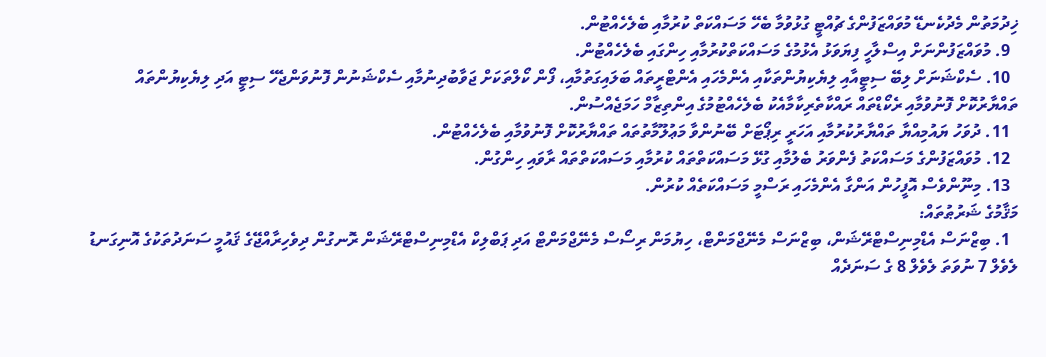ޚިދުމަތުން މެދުކެނޑޭ މުވައްޒަފުންގެ ޗުއްޓީ ގުޅުވުމާ ބެހޭ މަސައްކަތް ކުރުމާއި ބެލެހެއްޓުން.
  9. މުވައްޒަފުންނަށް އިސްލާހީ ފިޔަވަޅު އެޅުމުގެ މަސައްކަތްކުރުމާއި ހިންގައި ބެލެހެއްޓުން.
  10. ސެކްޝަނަށް ލިބޭ ސިޓީއާއި ލިޔެކިޔުންތަކާއި އެންމެހައި އެންޓްރީތައް ބަލައިގަތުމާއި، ފޯން ކޯލްތަކަށް ޖަވާބުދިނުމާއި ސެކްޝަނުން ފޮނުވަންޖެހޭ ސިޓީ އަދި ލިޔެކިޔުންތައް ތައްޔާރުކޮށް ފޮނުވުމާއި ރެކޯޑްތައް ރައްކާތެރިކާމާއެކު ބެލެހެއްޓުމުގެ އިންތިޒާމް ހަމަޖެއްސުން.
  11. ދުވަހު ޔައުމިއްޔާ ތައްޔާރުކުރުމާއި އަހަރީ ރިޕޯޓަށް ބޭނުންވާ މަޢުލޫމާތުތައް ތައްޔާރުކޮށް ފޮނުވުމާއި ބެލެހެއްޓުން.
  12. މުވައްޒަފުންގެ މަސައްކަތު ފެންވަރު ބެލުމާއި ގުޅޭ މަސައްކަތްތައް ކުރުމާއި މަސައްކަތްތައް ރާވައި ހިންގުން.
  13. މިނޫންވެސް އޮފީހުން އަންގާ އެންމެހައި ރަސްމީ މަސައްކަތެއް ކުރުން.
މަޤާމުގެ ޝަރުޠުތައް:
  1. ބިޒްނަސް އެޑްމިނިސްޓްރޭޝަން، ބިޒްނަސް މެނޭޖްމަންޓް، ހިޔުމަން ރިސޯސް މެނޭޖްމަންޓް އަދި ޕަބްލިކް އެޑްމިނިސްޓްރޭޝަން ރޮނގުން ދިވެހިރާއްޖޭގެ ޤައުމީ ސަނަދުތަކުގެ އޮނިގަނޑު ލެވެލް 7 ނުވަތަ ލެވެލް 8 ގެ ސަނަދެއް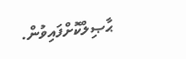ޙާޞިލްކޮށްފައިވުން.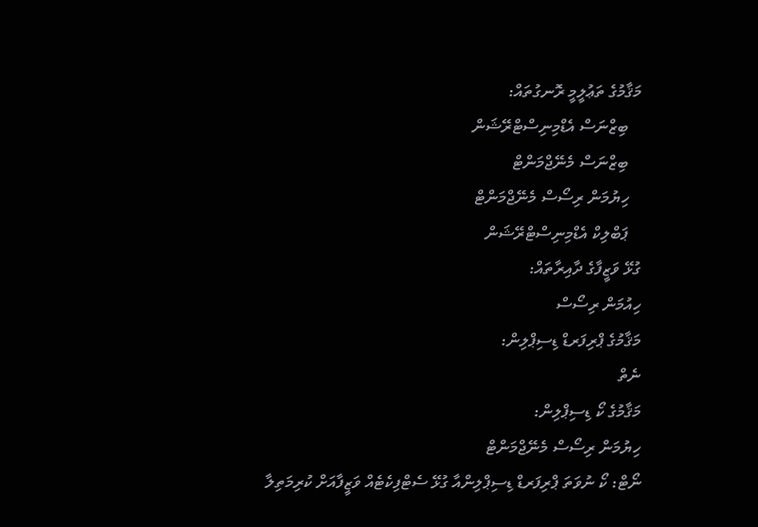މަޤާމުގެ ތަޢުލީމީ ރޮނގުތައް:
   ބިޒްނަސް އެޑްމިނިސްޓްރޭޝަން
   ބިޒްނަސް މެނޭޖްމަންޓް
   ހިޔުމަން ރިސޯސް މެނޭޖްމަންޓް
   ޕަބްލިކް އެޑްމިނިސްޓްރޭޝަން
ގުޅޭ ވަޒީފާގެ ދާއިރާތައް:
ހިއުމަން ރިސޯސް
މަޤާމުގެ ޕްރިފަރޑް ޑިސިޕްލިން:
ނެތް
މަޤާމުގެ ކޯ ޑިސިޕްލިން:
ހިޔުމަން ރިސޯސް މެނޭޖްމަންޓް
ނޯޓް: ކޯ ނުވަތަ ޕްރިފަރޑް ޑިސިޕްލިންއާ ގުޅޭ ސެޓްފިކެޓެއް ވަޒީފާއަށް ކުރިމަތިލާ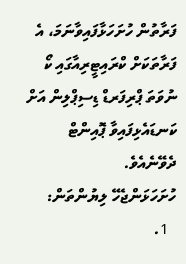ފަރާތުން ހުށަހަޅާފައިވާނަމަ، އެ ފަރާތަކަށް ކްރައިޓީރިއާގައި ކޯ ނުވަތަ ޕްރިފަރޑް ޑިސިޕްލިން އަށް ކަނޑައެޅިފައިވާ ޕޮއިންޓް ދެވޭނެއެވެ.
ހުށަހަޅަންޖެހޭ ލިޔުންތަން:
  1.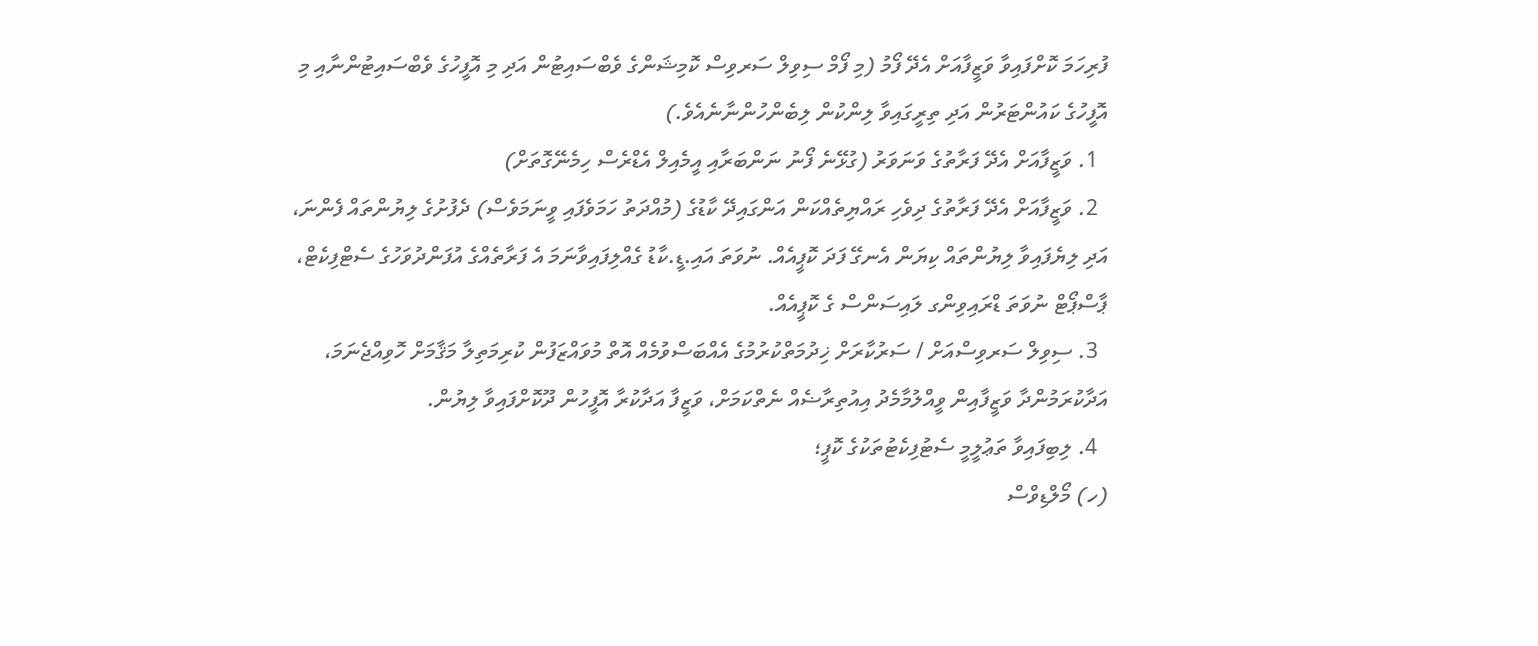ފުރިހަމަ ކޮށްފައިވާ ވަޒީފާއަށް އެދޭ ފޯމު (މި ފޯމް ސިވިލް ސަރވިސް ކޮމިޝަންގެ ވެބްސައިޓުން އަދި މި އޮފީހުގެ ވެބްސައިޓުންނާއި މި އޮފީހުގެ ކައުންޓަރުން އަދި ތިރީގައިވާ ލިންކުން ލިބެންހުންނާނެއެވެ.)
  1. ވަޒީފާއަށް އެދޭ ފަރާތުގެ ވަނަވަރު (ގުޅޭނެ ފޯނު ނަންބަރާއި އީމެއިލް އެޑްރެސް ހިމެނޭގޮތަށް)
  2. ވަޒީފާއަށް އެދޭ ފަރާތުގެ ދިވެހި ރައްޔިތެއްކަން އަންގައިދޭ ކާޑުގެ (މުއްދަތު ހަމަވެފައި ވީނަމަވެސް) ދެފުށުގެ ލިޔުންތައް ފެންނަ، އަދި ލިޔެފައިވާ ލިޔުންތައް ކިޔަން އެނގޭ ފަދަ ކޮޕީއެއް. ނުވަތަ އައި.ޑީ.ކާޑު ގެއްލިފައިވާނަމަ އެ ފަރާތެއްގެ އުފަންދުވަހުގެ ސެޓްފިކެޓް، ޕާސްޕޯޓް ނުވަތަ ޑްރައިވިންގ ލައިސަންސް ގެ ކޮޕީއެއް.
  3. ސިވިލް ސަރވިސްއަށް / ސަރުކާރަށް ޚިދުމަތްކުރުމުގެ އެއްބަސްވުމެއް އޮތް މުވައްޒަފުން ކުރިމަތިލާ މަޤާމަށް ހޮވިއްޖެނަމަ، އަދާކުރަމުންދާ ވަޒީފާއިން ވީއްލުމާމެދު އިއުތިރާޟެއް ނެތްކަމަށް، ވަޒީފާ އަދާކުރާ އޮފީހުން ދޫކޮށްފައިވާ ލިޔުން.
  4. ލިބިފައިވާ ތަޢުލީމީ ސެޓުފިކެޓުތަކުގެ ކޮޕީ؛
(ހ) މޯލްޑިވްސް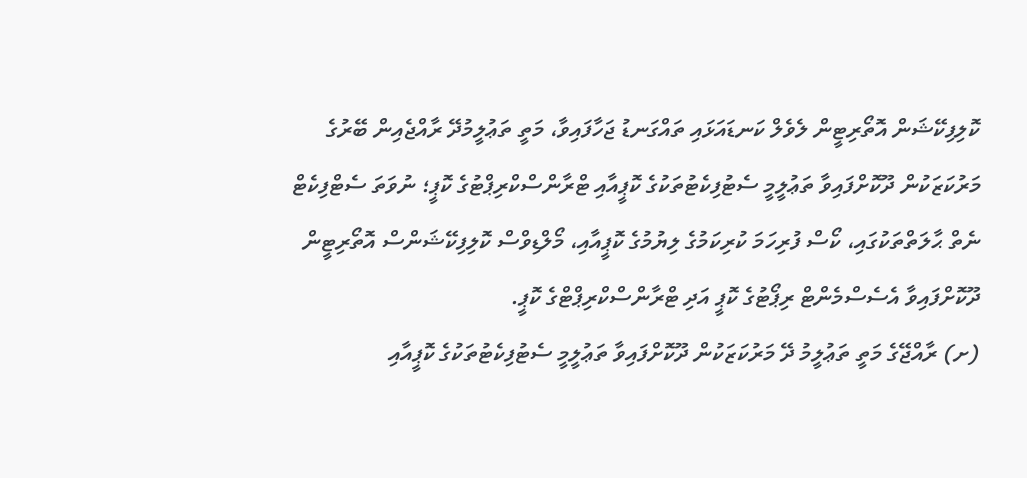ކޮލިފިކޭޝަން އޮތޯރިޓީން ލެވެލް ކަނޑައަޅައި ތައްގަނޑު ޖަހާފައިވާ، މަތީ ތަޢުލީމުދޭ ރާއްޖެއިން ބޭރުގެ މަރުކަޒަކުން ދޫކޮށްފައިވާ ތަޢުލީމީ ސެޓުފިކެޓުތަކުގެ ކޮޕީއާއި ޓްރާންސްކްރިޕްޓުގެ ކޮޕީ؛ ނުވަތަ ސެޓްފިކެޓް ނެތް ޙާލަތްތަކުގައި، ކޯސް ފުރިހަމަ ކުރިކަމުގެ ލިޔުމުގެ ކޮޕީއާއި، މޯލްޑިވްސް ކޮލިފިކޭޝަންސް އޮތޯރިޓީން ދޫކޮށްފައިވާ އެސެސްމެންޓް ރިޕޯޓުގެ ކޮޕީ އަދި ޓްރާންސްކްރިޕްޓްގެ ކޮޕީ.
(ށ) ރާއްޖޭގެ މަތީ ތަޢުލީމު ދޭ މަރުކަޒަކުން ދޫކޮށްފައިވާ ތަޢުލީމީ ސެޓުފިކެޓުތަކުގެ ކޮޕީއާއި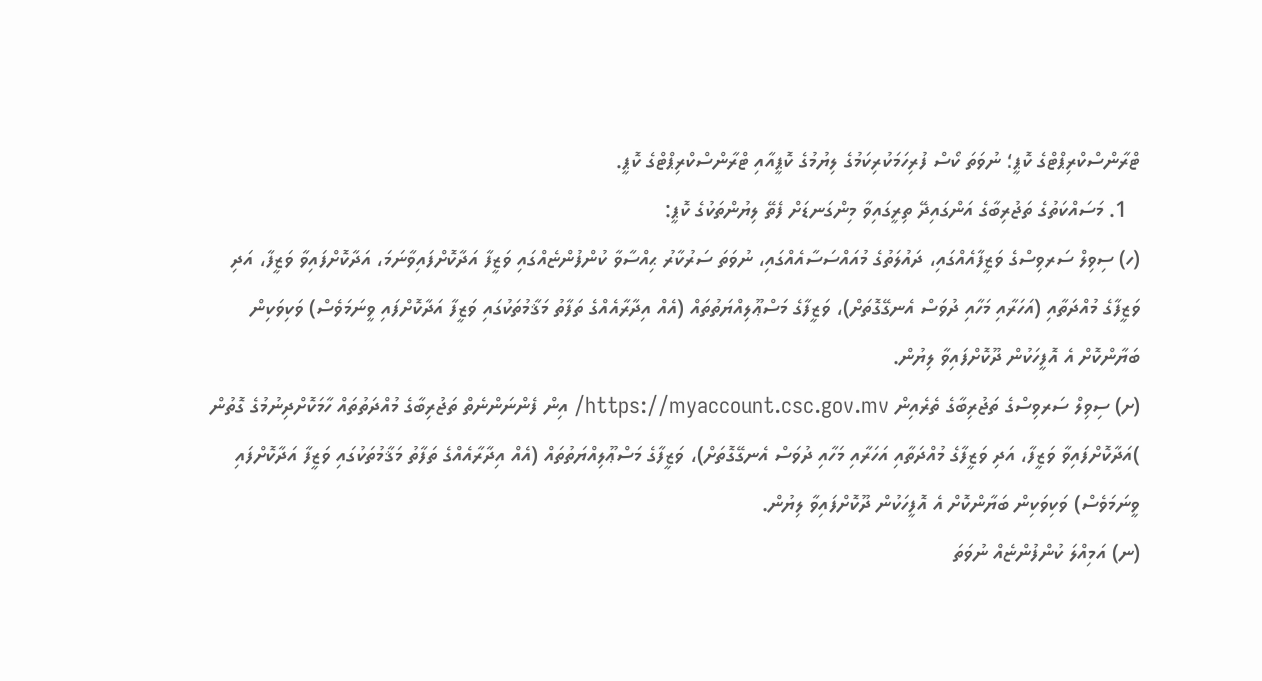ޓްރާންސްކްރިޕްޓްގެ ކޮޕީ؛ ނުވަތަ ކޯސް ފުރިހަމަކުރިކަމުގެ ލިޔުމުގެ ކޮޕީއާއި ޓްރާންސްކްރިޕްޓްގެ ކޮޕީ.
  1. މަސައްކަތުގެ ތަޖުރިބާގެ އަންގައިދޭ ތިރީގައިވާ މިންގަނޑަށް ފެތޭ ލިޔުންތަކުގެ ކޮޕީ:
(ހ) ސިވިލް ސަރވިސްގެ ވަޒީފާއެއްގައި، ދައުލަތުގެ މުއައްސަސާއެއްގައި، ނުވަތަ ސަރުކާރު ޙިއްސާވާ ކުންފުންޏެއްގައި ވަޒީފާ އަދާކޮށްފައިވާނަމަ، އަދާކޮށްފައިވާ ވަޒީފާ، އަދި ވަޒީފާގެ މުއްދަތާއި (އަހަރާއި މަހާއި ދުވަސް އެނގޭގޮތަށް)، ވަޒީފާގެ މަސްޢޫލިއްޔަތުތައް (އެއް އިދާރާއެއްގެ ތަފާތު މަޤާމުތަކުގައި ވަޒީފާ އަދާކޮށްފައި ވީނަމަވެސް) ވަކިވަކިން ބަޔާންކޮށް އެ އޮފީހަކުން ދޫކޮށްފައިވާ ލިޔުން.
(ށ) ސިވިލް ސަރވިސްގެ ތަޖުރިބާގެ ތެރެއިން https://myaccount.csc.gov.mv/ އިން ފެންނަންނެތް ތަޖުރިބާގެ މުއްދަތުތައް ހާމަކޮށްދިނުމުގެ ގޮތުން )އަދާކޮށްފައިވާ ވަޒީފާ، އަދި ވަޒީފާގެ މުއްދަތާއި އަހަރާއި މަހާއި ދުވަސް އެނގޭގޮތަށް)، ވަޒީފާގެ މަސްޢޫލިއްޔަތުތައް (އެއް އިދާރާއެއްގެ ތަފާތު މަޤާމުތަކުގައި ވަޒީފާ އަދާކޮށްފައި ވީނަމަވެސް) ވަކިވަކިން ބަޔާންކޮށް އެ އޮފީހަކުން ދޫކޮށްފައިވާ ލިޔުން.
(ނ) އަމިއްލަ ކުންފުންޏެއް ނުވަތަ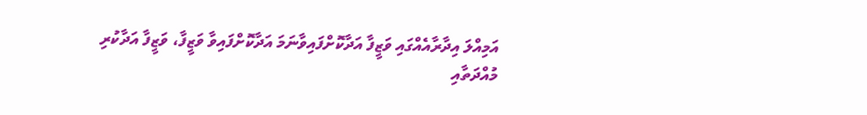އަމިއްލަ އިދާރާއެއްގައި ވަޒީފާ އަދާކޮށްފައިވާނަމަ އަދާކޮށްފައިވާ ވަޒީފާ، ވަޒީފާ އަދާކުރި މުއްދަތާއި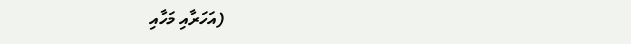(އަހަރާއި މަހާއި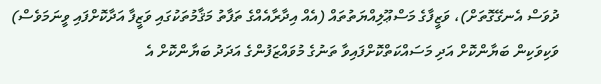ދުވަސް އެނގޭގޮތަށް)، ވަޒީފާގެ މަސްޢޫލިއްޔަތުތައް (އެއް އިދާރާއެއްގެ ތަފާތު މަޤާމުތަކުގައި ވަޒީފާ އަދާކޮށްފައި ވީނަމަވެސް) ވަކިވަކިން ބަޔާންކޮށް އަދި މަސައްކަތްކޮށްފައިވާ ތަނުގެ މުވައްޒަފުންގެ އަދަދު ބަޔާންކޮށް އެ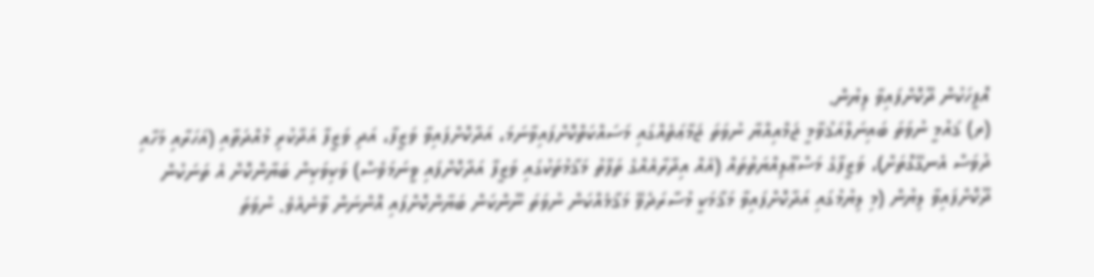އޮފީހަކުން ދޫކޮށްފައިވާ ލިޔުން.
(ރ) ޤައުމީ ނުވަތަ ބައިނަލްއަޤުވާމީ ޖަމްއިއްޔާ ނުވަތަ ޖަމާޢަތެއްގައި މަސައްކަތްކޮށްފައިވާނަމަ، އަދާކޮށްފައިވާ ވަޒީފާ، އަދި ވަޒީފާ އަދާކުރި މުއްދަތާއި (އަހަރާއި މަހާއި ދުވަސް އެނގޭގޮތަށް)، ވަޒީފާގެ މަސްޢޫލިއްޔަތުތައް (އެއް އިދާރާއެއްގެ ތަފާތު މަޤާމުތަކުގައި ވަޒީފާ އަދާކޮށްފައި ވީނަމަވެސް) ވަކިވަކިން ބަޔާންކޮށް އެ ތަނަކުން ދޫކޮށްފައިވާ ލިޔުން (މި ލިޔުމުގައި އަދާކޮށްފައިވާ މަޤާމަކީ މުސާރަދެވޭ މަޤާމެއްކަން ނުވަތަ ނޫންކަން ބަޔާންކޮށްފައި އޮންނަން ވާނެއެވެ. ނުވަތަ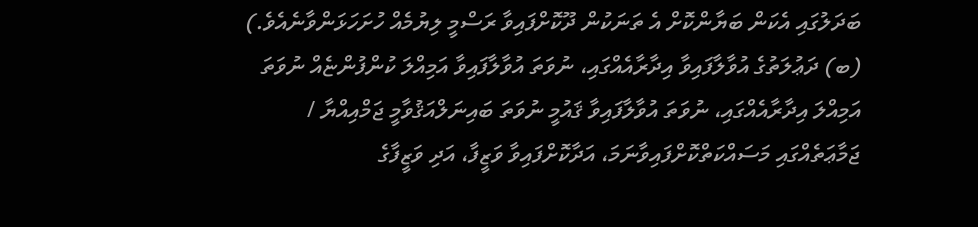ބަދަލުގައި އެކަން ބަޔާންކޮށް އެ ތަނަކުން ދޫކޮށްފައިވާ ރަސްމީ ލިޔުމެއް ހުށަހަޅަންވާނެއެވެ.)
(ބ) ދަޢުލަތުގެ އުވާލާފައިވާ އިދާރާއެއްގައި، ނުވަތަ އުވާލާފައިވާ އަމިއްލަ ކުންފުންޏެއް ނުވަތަ އަމިއްލަ އިދާރާއެއްގައި، ނުވަތަ އުވާލާފައިވާ ޤައުމީ ނުވަތަ ބައިނަލްއަޤުވާމީ ޖަމްއިއްޔާ / ޖަމާޢަތެއްގައި މަސައްކަތްކޮށްފައިވާނަމަ، އަދާކޮށްފައިވާ ވަޒީފާ، އަދި ވަޒީފާގެ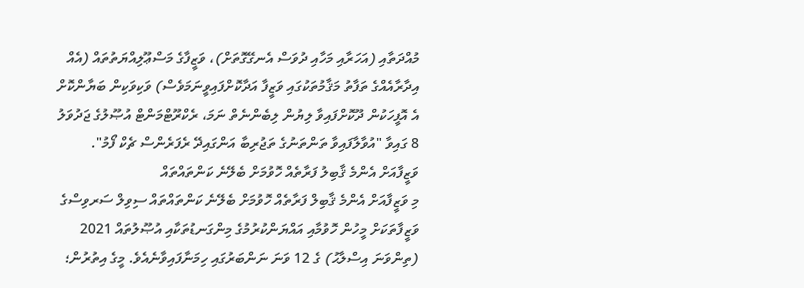މުއްދަތާއި (އަހަރާއި މަހާއި ދުވަސް އެނގޭގޮތަށް)، ވަޒީފާގެ މަސްޢޫލިއްޔަތުތައް (އެއް އިދާރާއެއްގެ ތަފާތު މަޤާމުތަކުގައި ވަޒީފާ އަދާކޮށްފައިވީނަމަވެސް) ވަކިވަކިން ބަޔާންކޮށް އެ އޮފީހަކުން ދޫކޮށްފައިވާ ލިޔުން ލިބެންނެތް ނަމަ، ރެކްރޫޓްމަންޓް އުޞޫލުގެ ޖަދުވަލު 8 ގައިވާ "އުވާލާފައިވާ ތަންތަނުގެ ތަޖުރިބާ އަންގައިދޭ ރެފަރެންސް ޗެކް ފޯމު".
ވަޒީފާއަށް އެންމެ ޤާބިލު ފަރާތެއް ހޮވުމަށް ބެލޭނެ ކަންތައްތައް
މި ވަޒީފާއަށް އެންމެ ޤާބިލް ފަރާތެއް ހޮވުމަށް ބެލޭނެ ކަންތައްތައް ސިވިލް ސަރވިސްގެ ވަޒީފާތަކަށް މީހުން ހޮވުމާއި އައްޔަންކުރުމުގެ މިންގަނޑުތަކާއި އުޞޫލުތައް 2021 (ތިންވަނަ އިސްލާޙު) ގެ 12 ވަނަ ނަންބަރުގައި ހިމަނާފައިވާނެއެވެ. މީގެ އިތުރުން؛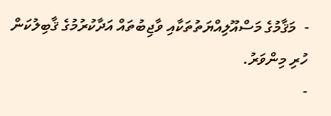-  މަޤާމުގެ މަސްއޫލިއްޔަތުތަކާއި ވާޖިބުތައް އަދާކުރުމުގެ ޤާބިލުކަން ހުރި މިންވަރު.
-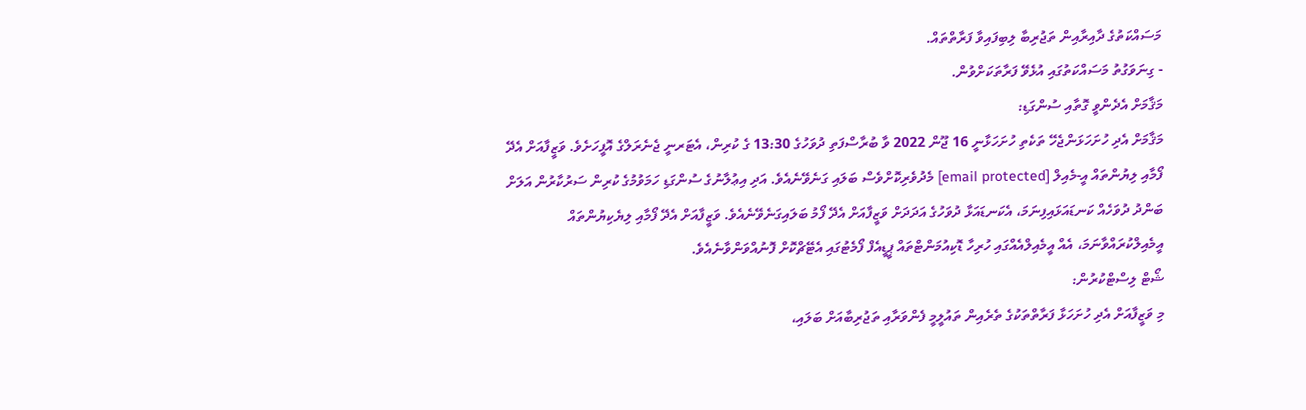މަސައްކަތުގެ ދާއިރާއިން ތަޖުރިބާ ލިބިފައިވާ ފަރާތްތައް.
- ގިނަވަގުތު މަސައްކަތުގައި އުޅެވޭ ފަރާތަކަށްވުން.
މަޤާމަށް އެދެންވީ ގޮތާއި ސުންގަޑި:
މަޤާމަށް އެދި ހުށަހަޅަންޖެހޭ ތަކެތި ހުށަހަޅާނީ 16 ޖޫން 2022 ވާ ބުރާސްފަތި ދުވަހުގެ 13:30 ގެ ކުރިން، އެޓަރނީ ޖެނެރަލްގެ އޮފީހަށެވެ. ވަޒީފާއަށް އެދޭ ފޯމާއި ލިޔުންތައް އީ-މެއިލް [email protected] މެދުވެރިކޮށްވެސް ބަލައި ގަނެވޭނެއެވެ. އަދި އިޢުލާނުގެ ސުންގަޑި ހަމަވުމުގެ ކުރިން ސަރުކާރުން އަލަށް ބަންދު ދުވަހެއް ކަނޑައަޅައިފިނަމަ، އެކަނޑައަޅާ ދުވަހުގެ އަދަދަށް ވަޒީފާއަށް އެދޭ ފޯމު ބަލައިގަނެވޭނެއެވެ. ވަޒީފާއަށް އެދޭ ފޯމާއި ލިޔެކިޔުންތައް އީމެއިލްކުރައްވާނަމަ، އެއް އީމެއިލްއެއްގައި ހުރިހާ ޑޮކިއުމަންޓްތައް ޕީޑީއެފް ފޯމެޓުގައި އެޓޭޗްކޮށް ފޮނުއްވަންވާނެއެވެ.
ޝޯޓް ލިސްޓްކުރުން:
މި ވަޒީފާއަށް އެދި ހުށަހަޅާ ފަރާތްތަކުގެ ތެރެއިން ތައުލީމީ ފެންވަރާއި ތަޖުރިބާއަށް ބަލައި،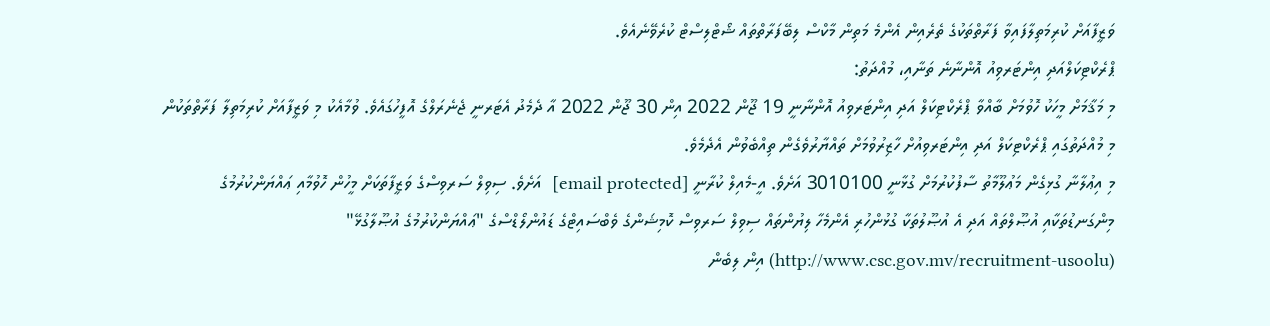ވަޒީފާއަށް ކުރިމަތިލާފައިވާ ފަރާތްތަކުގެ ތެރެއިން އެންމެ މަތިން މާކްސް ލިބޭފަރާތްތައް ޝޯޓްލިސްޓް ކުރެވޭނެއެވެ.
ޕްރެކްޓިކަލްއަދި އިންޓަރވިއު އޮންނާނެ ތަނާއި، މުއްދަތު:
މި މަޤާމަށް މީހަކު ހޮވުމަށް ބާއްވާ ޕްރެކްޓިކަލް އަދި އިންޓަރވިއު އޮންނާނީ 19 ޖޫން 2022 އިން 30 ޖޫން 2022 އާ ދެމެދު އެޓަރނީ ޖެނެރަލްގެ އޮފީހުގައެވެ. ވުމާއެކު މި ވަޒީފާއަށް ކުރިމަތިލާ ފަރާތްތަކުން މި މުއްދަތުގައި ޕްރެކްޓިކަލް އަދި އިންޓަރވިއުށް ހާޒިރުވުމަށް ތައްޔާރުވެގެން ތިއްބެވުން އެދެމެވެ.
މި އިޢުލާނާ ގުޅިގެން މަޢުލޫމާތު ސާފުކުރުމަށް ގުޅާނީ 3010100 އަށެވެ. އީ-މެއިލް ކުރާނީ [email protected]  އަށެވެ. ސިވިލް ސަރވިސްގެ ވަޒީފާތަކަށް މީހުން ހޮވުމާއި ޢައްޔަންކުރުމުގެ މިންގަނޑުތަކާއި އުޞޫލްތައް އަދި އެ އުޞޫލުތަކާ ގުޅުންހުރި އެންމެހާ ލިޔުންތައް ސިވިލް ސަރވިސް ކޮމިޝަންގެ ވެބްސައިޓްގެ ޑައުންލޯޑްސްގެ "ޢައްޔަންކުރުމުގެ އުޞޫލާގުޅޭ"  (http://www.csc.gov.mv/recruitment-usoolu) އިން ލިބެން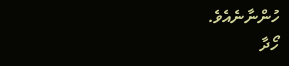ހުންނާނެއެވެ.
ހޯދާ